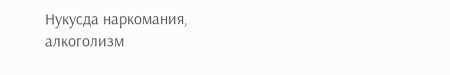Нукусда наркомания, алкоголизм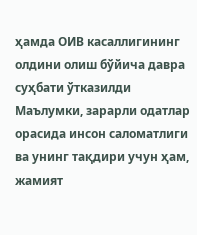ҳамда ОИВ касаллигининг олдини олиш бўйича давра суҳбати ўтказилди
Маълумки, зарарли одатлар орасида инсон саломатлиги ва унинг тақдири учун ҳам, жамият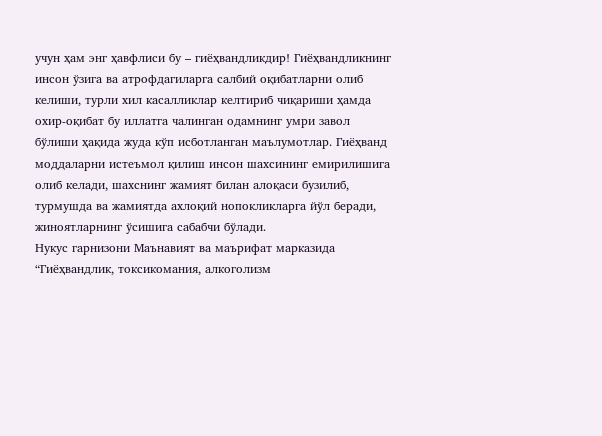учун ҳам энг ҳавфлиси бу – гиёҳвандликдир! Гиёҳвандликнинг инсон ўзига ва атрофдагиларга салбий оқибатларни олиб келиши, турли хил касалликлар келтириб чиқариши ҳамда охир-оқибат бу иллатга чалинган одамнинг умри завол бўлиши ҳақида жуда кўп исботланган маълумотлар. Гиёҳванд моддаларни истеъмол қилиш инсон шахсининг емирилишига олиб келади, шахснинг жамият билан алоқаси бузилиб, турмушда ва жамиятда ахлоқий нопокликларга йўл беради, жиноятларнинг ўсишига сабабчи бўлади.
Нукус гарнизони Маънавият ва маърифат марказида “Гиёҳвандлик, токсикомания, алкоголизм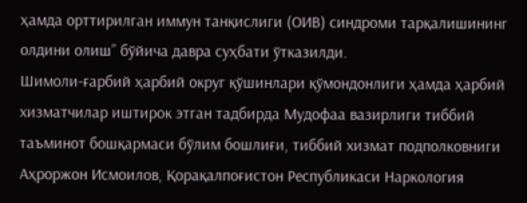ҳамда орттирилган иммун танқислиги (ОИВ) синдроми тарқалишининг олдини олиш” бўйича давра суҳбати ўтказилди.
Шимоли-ғарбий ҳарбий округ қўшинлари қўмондонлиги ҳамда ҳарбий хизматчилар иштирок этган тадбирда Мудофаа вазирлиги тиббий таъминот бошқармаси бўлим бошлиғи, тиббий хизмат подполковниги Аҳроржон Исмоилов, Қорақалпоғистон Республикаси Наркология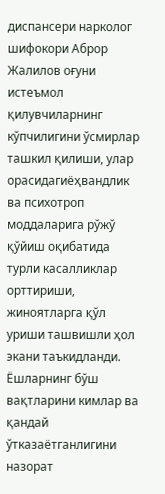диспансери нарколог шифокори Аброр Жалилов оғуни истеъмол қилувчиларнинг кўпчилигини ўсмирлар ташкил қилиши, улар орасидагиёҳвандлик ва психотроп моддаларига рўжў қўйиш оқибатида турли касалликлар орттириши, жиноятларга қўл уриши ташвишли ҳол экани таъкидланди. Ёшларнинг бўш вақтларини кимлар ва қандай ўтказаётганлигини назорат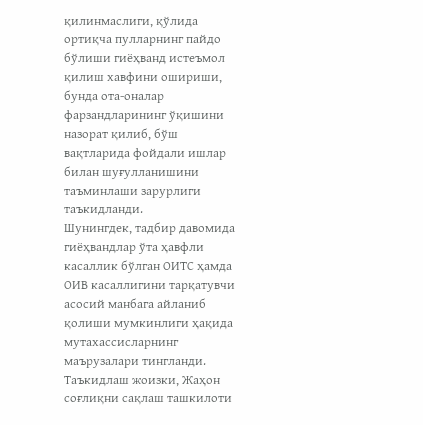қилинмаслиги, қўлида ортиқча пулларнинг пайдо бўлиши гиёҳванд истеъмол қилиш хавфини ошириши, бунда ота-оналар фарзандларининг ўқишини назорат қилиб, бўш вақтларида фойдали ишлар билан шуғулланишини таъминлаши зарурлиги таъкидланди.
Шунингдек, тадбир давомида гиёҳвандлар ўта ҳавфли касаллик бўлган ОИТС ҳамда ОИВ касаллигини тарқатувчи асосий манбага айланиб қолиши мумкинлиги ҳақида мутахассисларнинг маърузалари тингланди.
Таъкидлаш жоизки, Жаҳон соғлиқни сақлаш ташкилоти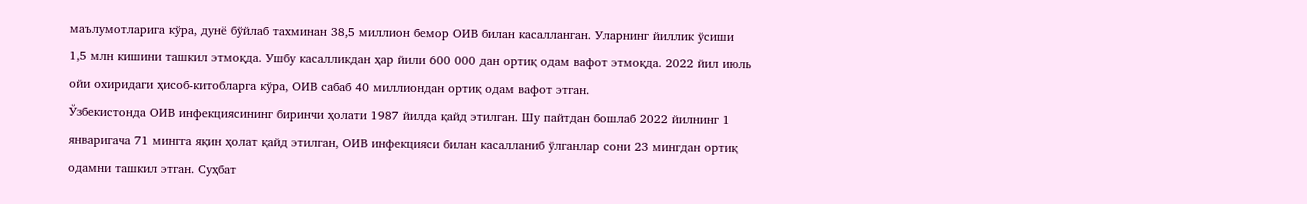маълумотларига кўра, дунё бўйлаб тахминан 38,5 миллион бемор ОИВ билан касалланган. Уларнинг йиллик ўсиши 1,5 млн кишини ташкил этмоқда. Ушбу касалликдан ҳар йили 600 000 дан ортиқ одам вафот этмоқда. 2022 йил июль ойи охиридаги ҳисоб-китобларга кўра, ОИВ сабаб 40 миллиондан ортиқ одам вафот этган.
Ўзбекистонда ОИВ инфекциясининг биринчи ҳолати 1987 йилда қайд этилган. Шу пайтдан бошлаб 2022 йилнинг 1 январигача 71 мингга яқин ҳолат қайд этилган, ОИВ инфекцияси билан касалланиб ўлганлар сони 23 мингдан ортиқ одамни ташкил этган. Суҳбат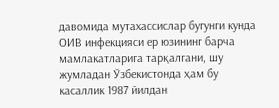давомида мутахассислар бугунги кунда ОИВ инфекцияси ер юзининг барча мамлакатларига тарқалгани, шу жумладан Ўзбекистонда ҳам бу касаллик 1987 йилдан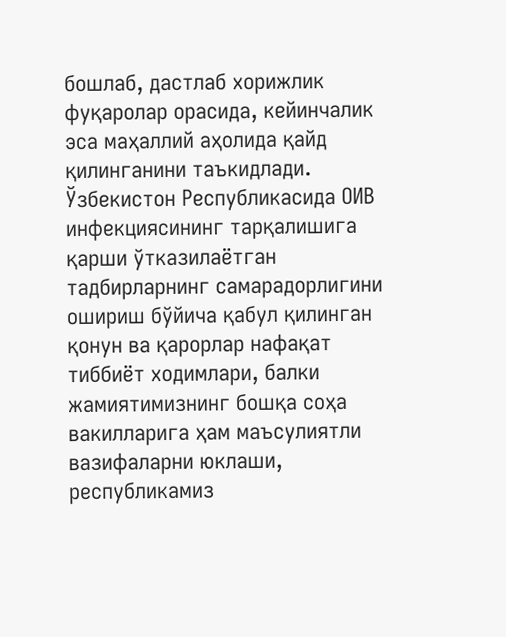бошлаб, дастлаб хорижлик фуқаролар орасида, кейинчалик эса маҳаллий аҳолида қайд қилинганини таъкидлади. Ўзбекистон Республикасида ОИВ инфекциясининг тарқалишига қарши ўтказилаётган тадбирларнинг самарадорлигини ошириш бўйича қабул қилинган қонун ва қарорлар нафақат тиббиёт ходимлари, балки жамиятимизнинг бошқа соҳа вакилларига ҳам маъсулиятли вазифаларни юклаши, республикамиз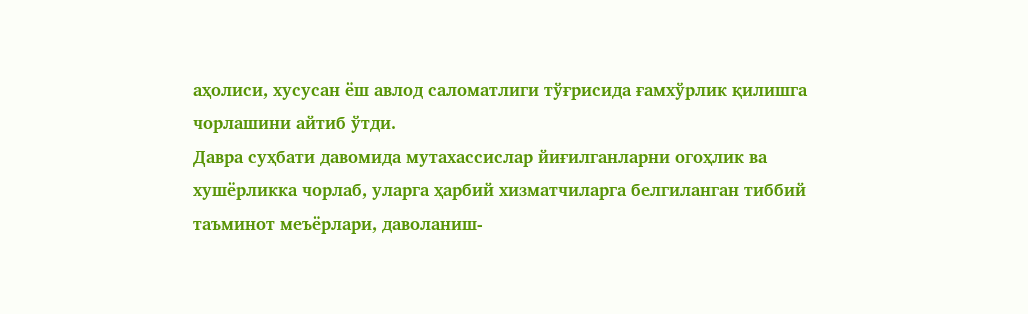аҳолиси, хусусан ёш авлод саломатлиги тўғрисида ғамхўрлик қилишга чорлашини айтиб ўтди.
Давра суҳбати давомида мутахассислар йиғилганларни огоҳлик ва хушёрликка чорлаб, уларга ҳарбий хизматчиларга белгиланган тиббий таъминот меъёрлари, даволаниш-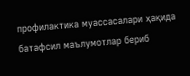профилактика муассасалари ҳақида батафсил маълумотлар бериб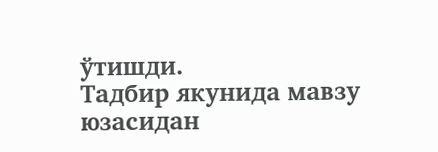ўтишди.
Тадбир якунида мавзу юзасидан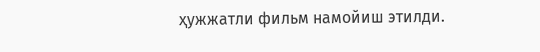ҳужжатли фильм намойиш этилди.